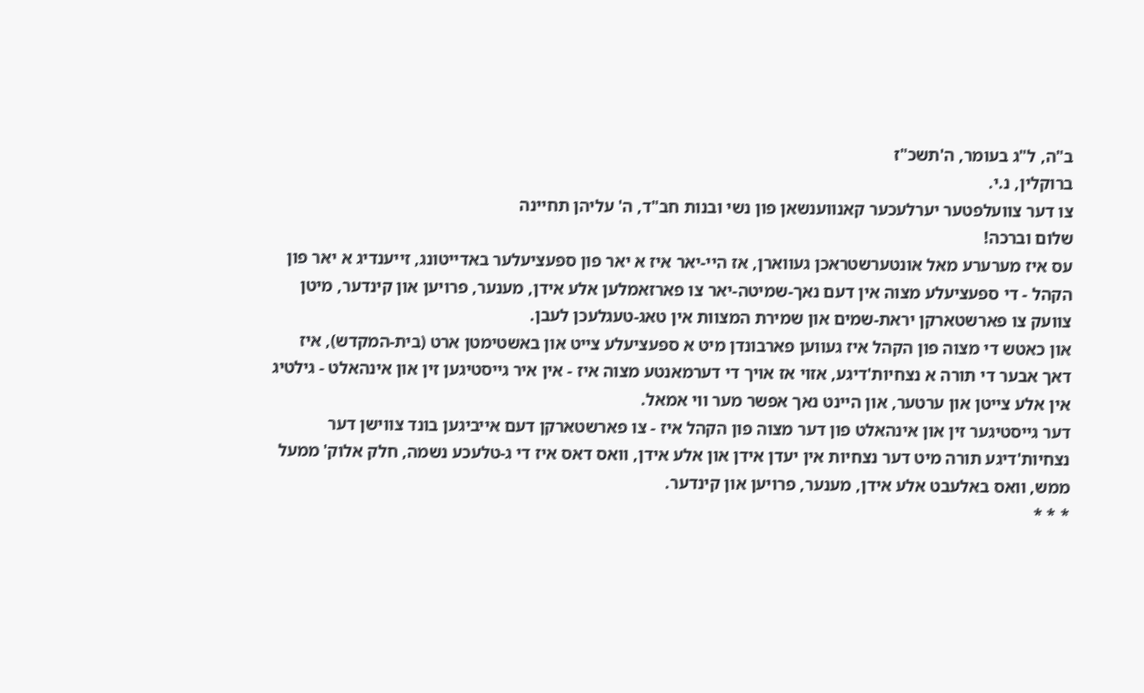ב"ה, ל"ג בעומר, ה'תשכ"ז
ברוקלין, נ.י.
צו דער צוועלפטער יערלעכער קאנווענשאן פון נשי ובנות חב"ד, ה' עליהן תחיינה
שלום וברכה!
עס איז מערערע מאל אונטערשטראכן געווארן, אז היי-יאר איז א יאר פון ספעציעלער באדייטונג, זייענדיג א יאר פון הקהל - די ספעציעלע מצוה אין דעם נאך-שמיטה-יאר צו פארזאמלען אלע אידן, מענער, פרויען און קינדער, מיטן צוועק צו פארשטארקן יראת-שמים און שמירת המצוות אין טאג-טעגלעכן לעבן.
און כאטש די מצוה פון הקהל איז געווען פארבונדן מיט א ספעציעלע צייט און באשטימטן ארט (בית-המקדש), איז דאך אבער די תורה א נצחיות'דיגע, אזוי אז אויך די דערמאנטע מצוה איז - אין איר גייסטיגען זין און אינהאלט - גילטיג אין אלע צייטן און ערטער, און היינט נאך אפשר מער ווי אמאל.
דער גייסטיגער זין און אינהאלט פון דער מצוה פון הקהל איז - צו פארשטארקן דעם אייביגען בונד צווישן דער נצחיות'דיגע תורה מיט דער נצחיות אין יעדן אידן און אלע אידן, וואס דאס איז די ג-טלעכע נשמה, חלק אלוק' ממעל ממש, וואס באלעבט אלע אידן, מענער, פרויען און קינדער.
* * *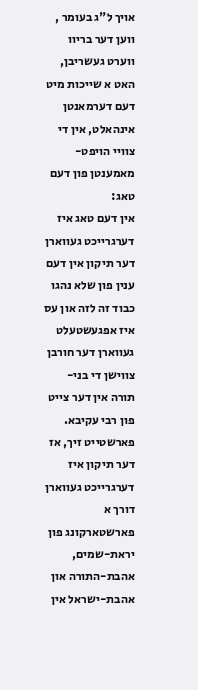אויך ל"ג בעומר , ווען דער בריוו ווערט געשריבן, האט א שייכות מיט דעם דערמאנטן אינהאלט, אין די צוויי הויפט-מאמענטן פון דעם טאג:
אין דעם טאג איז דערגרייכט געווארן דער תיקון אין דעם ענין פון שלא נהגו כבוד זה לזה און עס איז אפגעשטעלט געווארן דער חורבן צווישן די בני-תורה אין דער צייט פון רבי עקיבא. פארשטייט זיך, אז דער תיקון איז דערגרייכט געווארן דורך א פארשטארקונג פון יראת-שמים, אהבת-התורה און אהבת-ישראל אין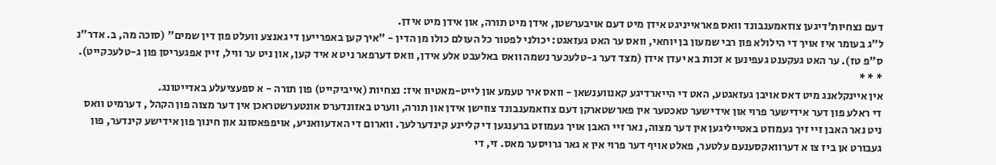דעם נצחיות'דיגען צוזאמענבונד וואס פאראייניגט אידן מיט דעם אויבערשטן, אידן מיט תורה, און אידן מיט אידן.
ל"ג בעומר איז אויך די הילולא פון רבי שמעון בן יוחאי, וואס ער האט געזאגט: יכולני לפטור כל העולם כולו מן הדין - "איך קען באפרייען די גאנצע וועלט פון דין שמים" (סוכה מה, ב. אדר"נ ס"פ טז). ער האט געקענט געפינען א זכות בא יעדן אידן (מצד דער ג-טלעכער נשמה וואס באלעבט אלע אידן, וואס דערפאר ניט א איד קען, און ניט ער וויל, זיין אפגעריסן פון ג-טלעכקייט).
* * *
אין איינקלאנג מיט דאס אויבן געזאגטע, האט די הייארדיגע קאנווענשאן - וואס איר טעמע און לייט-מאטיוו איז: נצחיות (אייביקייט) פון תורה - א ספעציעלע באדייטונג.
די ראלע פון דער אידישער פרוי און אידישער טאכטער אין פארשטארקן דעם צוזאמענבונד צווישן אידן און תורה, ווערט באזונדערס אונטערשטראכן אין דער מצוה פון הקהל , דערמיט וואס ניט נאר האבן זיי זיך געמוזט באטייליגען אין דער מצוה, נאר זיי האבן אויך געמוזט ברענגען די קליינע קינדערלעך. ווארום די האדעוואניע, אויפפאסונג און חינוך פון אידישע קינדער, פון געבורט אן ביז צו א דערוואקסענעם עלטער, פאלט אויף דער פרוי אין א גאר גרויסער מאס. זי, די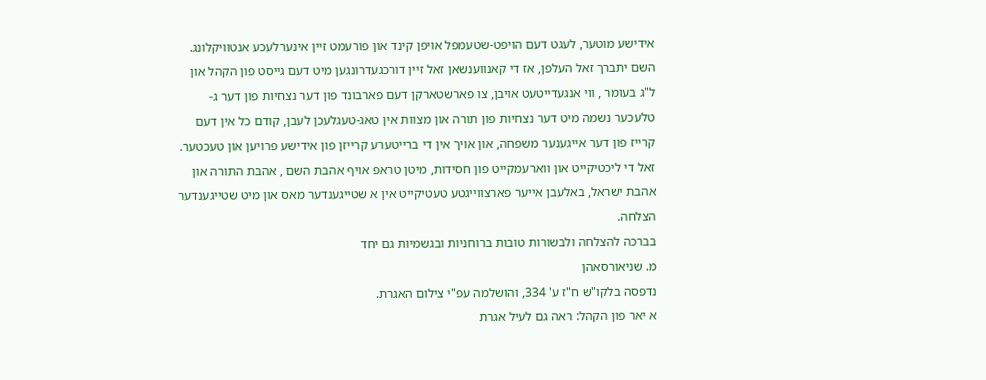אידישע מוטער, לעגט דעם הויפט-שטעמפל אויפן קינד און פורעמט זיין אינערלעכע אנטוויקלונג.
השם יתברך זאל העלפן, אז די קאנווענשאן זאל זיין דורכגעדרונגען מיט דעם גייסט פון הקהל און ל"ג בעומר , ווי אנגעדייטעט אויבן, צו פארשטארקן דעם פארבונד פון דער נצחיות פון דער ג-טלעכער נשמה מיט דער נצחיות פון תורה און מצוות אין טאג-טעגלעכן לעבן, קודם כל אין דעם קרייז פון דער אייגענער משפחה, און אויך אין די ברייטערע קרייזן פון אידישע פרויען און טעכטער.
זאל די ליכטיקייט און ווארעמקייט פון חסידות, מיטן טראפ אויף אהבת השם , אהבת התורה און אהבת ישראל, באלעבן אייער פארצווייגטע טעטיקייט אין א שטייגענדער מאס און מיט שטייגענדער הצלחה.
בברכה להצלחה ולבשורות טובות ברוחניות ובגשמיות גם יחד
מ. שניאורסאהן
נדפסה בלקו"ש ח"ז ע' 334, והושלמה עפ"י צילום האגרת.
א יאר פון הקהל: ראה גם לעיל אגרת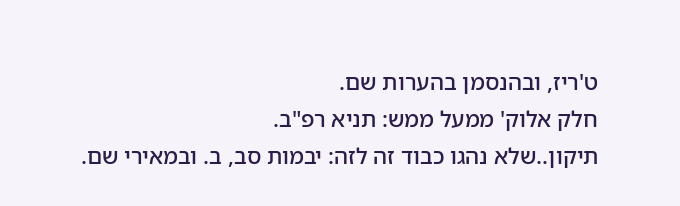ט'ריז, ובהנסמן בהערות שם.
חלק אלוק' ממעל ממש: תניא רפ"ב.
תיקון..שלא נהגו כבוד זה לזה: יבמות סב, ב. ובמאירי שם.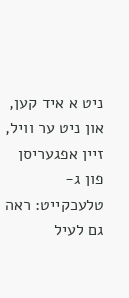ניט א איד קען, און ניט ער וויל, זיין אפגעריסן פון ג-טלעכקייט: ראה גם לעיל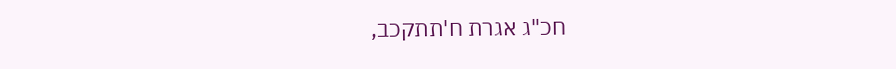חכ"ג אגרת ח'תתקכב,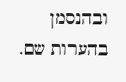ובהנסמן בהערות שם.